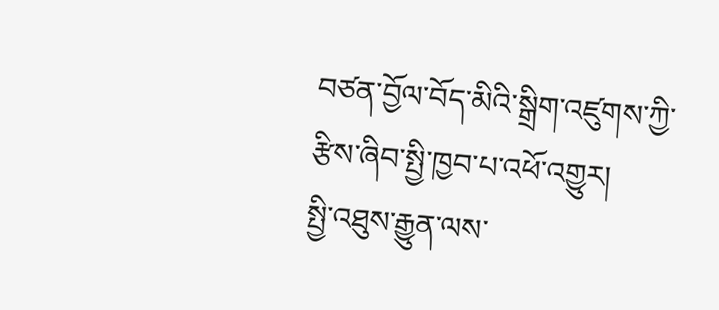བཙན་བྱོལ་བོད་མིའི་སྒྲིག་འཛུགས་ཀྱི་རྩིས་ཞིབ་སྤྱི་ཁྱབ་པ་འཕོ་འགྱུར།
སྤྱི་འཐུས་རྒྱུན་ལས་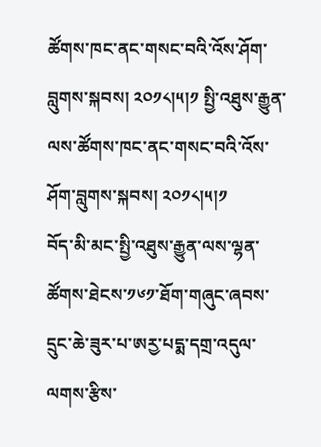ཚོགས་ཁང་ནང་གསང་བའི་འོས་ཤོག་བླུགས་སྐབས། ༢༠༡༨།༥།༡ སྤྱི་འཐུས་རྒྱུན་ལས་ཚོགས་ཁང་ནང་གསང་བའི་འོས་ཤོག་བླུགས་སྐབས། ༢༠༡༨།༥།༡
བོད་མི་མང་སྤྱི་འཐུས་རྒྱུན་ལས་ལྷན་ཚོགས་ཐེངས་༡༦༡་ཐོག་གཞུང་ཞབས་དྲུང་ཆེ་ཟུར་པ་ཨརྱ་པདྨ་དགྲ་འདུལ་ལགས་རྩིས་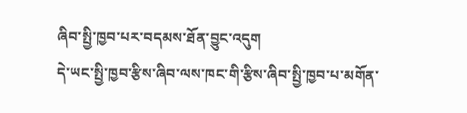ཞིབ་སྤྱི་ཁྱབ་པར་བདམས་ཐོན་བྱུང་འདུག
དེ་ཡང་སྤྱི་ཁྱབ་རྩིས་ཞིབ་ལས་ཁང་གི་རྩིས་ཞིབ་སྤྱི་ཁྱབ་པ་མགོན་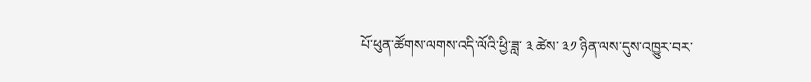པོ་ཕུན་ཚོགས་ལགས་འདི་ལོའི་ཕྱི་ཟླ་ ༣ ཚེས་ ༣༡ ཉིན་ལས་དུས་འཁྱུར་བར་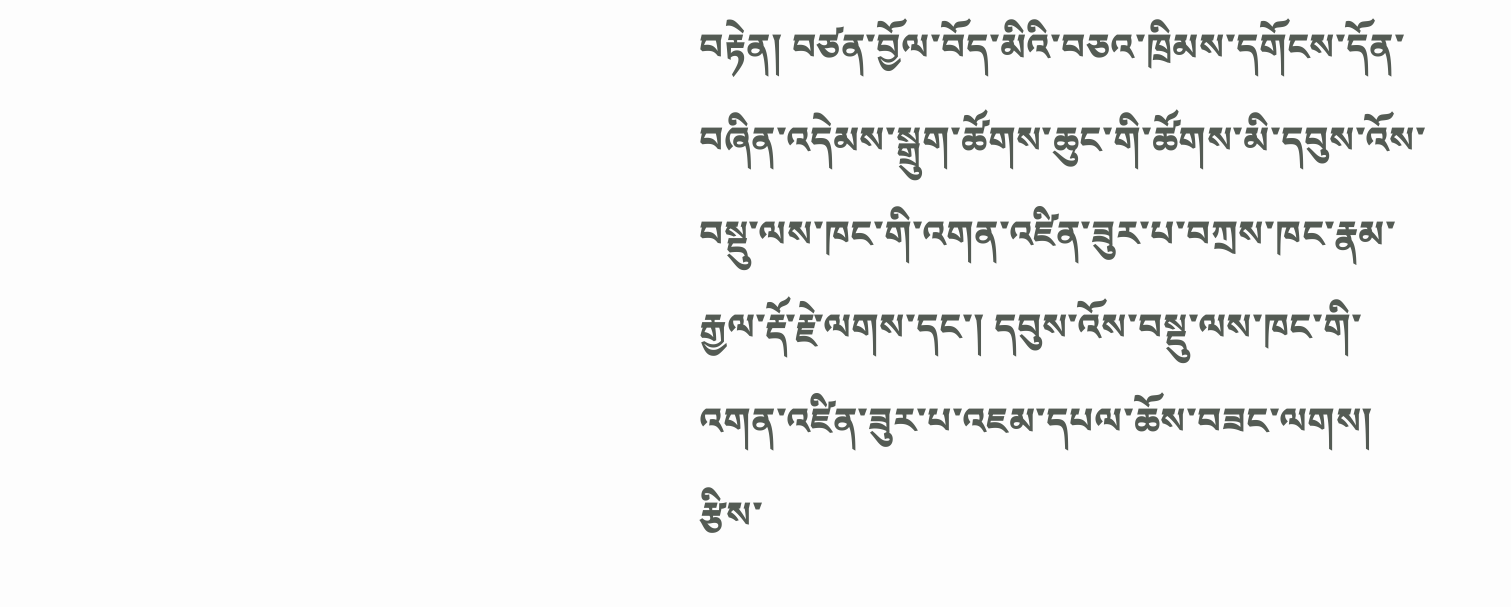བརྟེན། བཙན་བྱོལ་བོད་མིའི་བཅའ་ཁྲིམས་དགོངས་དོན་བཞིན་འདེམས་སྒྲུག་ཚོགས་ཆུང་གི་ཚོགས་མི་དབུས་འོས་བསྡུ་ལས་ཁང་གི་འགན་འཛིན་ཟུར་པ་བཀྲས་ཁང་རྣམ་རྒྱལ་རྡོ་རྗེ་ལགས་དང་། དབུས་འོས་བསྡུ་ལས་ཁང་གི་འགན་འཛིན་ཟུར་པ་འཇམ་དཔལ་ཆོས་བཟང་ལགས། རྩིས་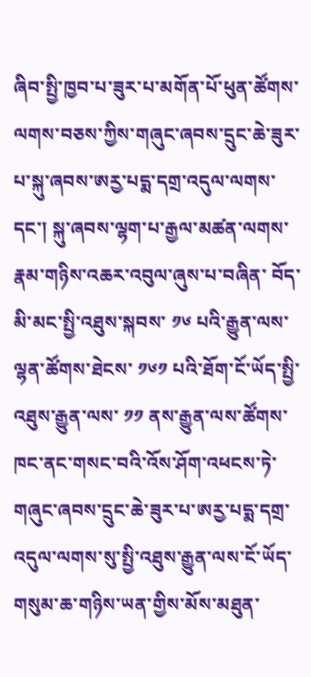ཞིབ་སྤྱི་ཁྱབ་པ་ཟུར་པ་མགོན་པོ་ཕུན་ཚོགས་ལགས་བཅས་ཀྱིས་གཞུང་ཞབས་དྲུང་ཆེ་ཟུར་པ་སྐུ་ཞབས་ཨརྱ་པདྨ་དགྲ་འདུལ་ལགས་དང་། སྐུ་ཞབས་ལྷག་པ་རྒྱལ་མཚན་ལགས་རྣམ་གཉིས་འཆར་འབུལ་ཞུས་པ་བཞིན་ བོད་མི་མང་སྤྱི་འཐུས་སྐབས་ ༡༦ པའི་རྒྱུན་ལས་ལྷན་ཚོགས་ཐེངས་ ༡༦༡ པའི་ཐོག་ངོ་ཡོད་སྤྱི་འཐུས་རྒྱུན་ལས་ ༡༡ ནས་རྒྱུན་ལས་ཚོགས་ཁང་ནང་གསང་བའི་འོས་ཤོག་འཕངས་ཏེ་གཞུང་ཞབས་དྲུང་ཆེ་ཟུར་པ་ཨརྱ་པདྨ་དགྲ་འདུལ་ལགས་སུ་སྤྱི་འཐུས་རྒྱུན་ལས་ངོ་ཡོད་གསུམ་ཆ་གཉིས་ཡན་གྱིས་མོས་མཐུན་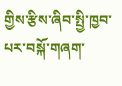གྱིས་རྩིས་ཞིབ་སྤྱི་ཁྱབ་པར་བསྐོ་གཞག་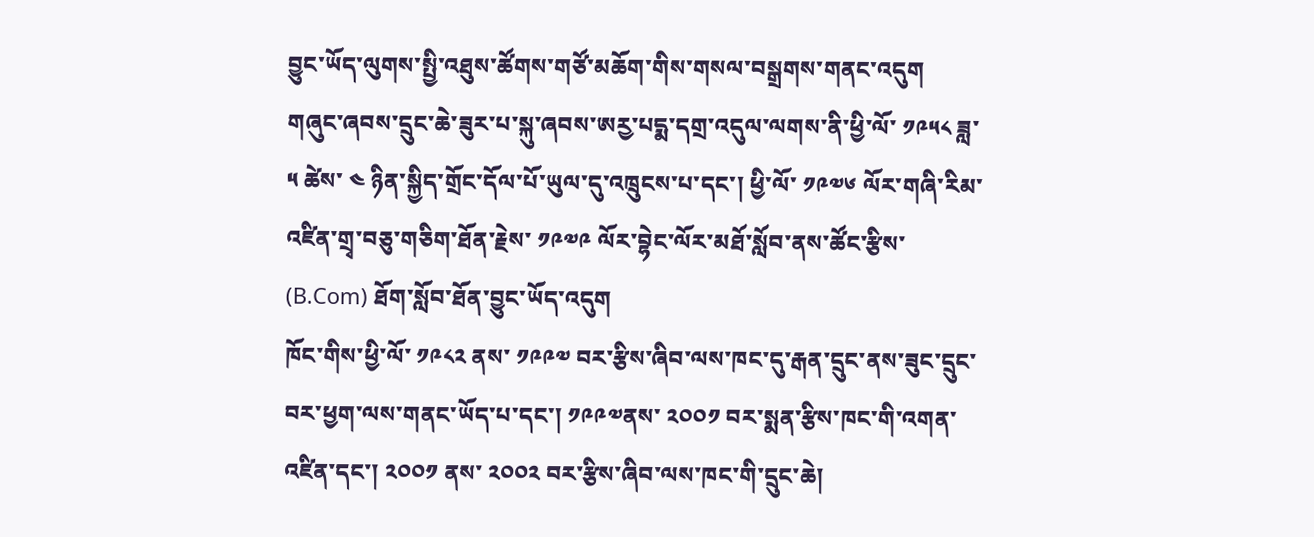བྱུང་ཡོད་ལུགས་སྤྱི་འཐུས་ཚོགས་གཙོ་མཆོག་གིས་གསལ་བསྒྲགས་གནང་འདུག
གཞུང་ཞབས་དྲུང་ཆེ་ཟུར་པ་སྐུ་ཞབས་ཨརྱ་པདྨ་དགྲ་འདུལ་ལགས་ནི་ཕྱི་ལོ་ ༡༩༥༨ ཟླ་ ༥ ཚེས་ ༤ ཉིན་སྐྱིད་གྲོང་དོལ་པོ་ཡུལ་དུ་འཁྲུངས་པ་དང་། ཕྱི་ལོ་ ༡༩༧༦ ལོར་གཞི་རིམ་འཛིན་གྲྭ་བཅུ་གཅིག་ཐོན་རྗེས་ ༡༩༧༩ ལོར་བྷེང་ལོར་མཐོ་སློབ་ནས་ཚོང་རྩིས་ (B.Com) ཐོག་སློབ་ཐོན་བྱུང་ཡོད་འདུག
ཁོང་གིས་ཕྱི་ལོ་ ༡༩༨༢ ནས་ ༡༩༩༧ བར་རྩིས་ཞིབ་ལས་ཁང་དུ་རྒན་དྲུང་ནས་ཟུང་དྲུང་བར་ཕྱག་ལས་གནང་ཡོད་པ་དང་། ༡༩༩༧ནས་ ༢༠༠༡ བར་སྨན་རྩིས་ཁང་གི་འགན་འཛིན་དང་། ༢༠༠༡ ནས་ ༢༠༠༢ བར་རྩིས་ཞིབ་ལས་ཁང་གི་དྲུང་ཆེ།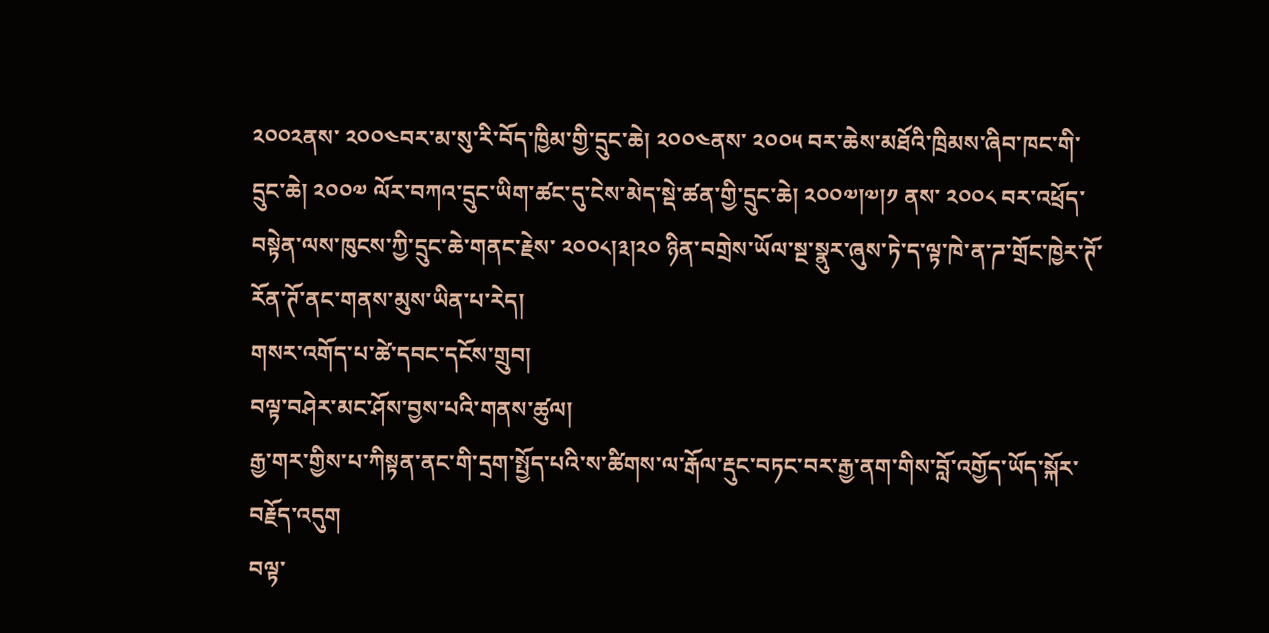༢༠༠༢ནས་ ༢༠༠༤བར་མ་སུ་རི་བོད་ཁྱིམ་གྱི་དྲུང་ཆེ། ༢༠༠༤ནས་ ༢༠༠༥ བར་ཆེས་མཐོའི་ཁྲིམས་ཞིབ་ཁང་གི་དྲུང་ཆེ། ༢༠༠༧ ལོར་བཀའ་དྲུང་ཡིག་ཚང་དུ་ངེས་མེད་སྡེ་ཚན་གྱི་དྲུང་ཆེ། ༢༠༠༧།༧།༡ ནས་ ༢༠༠༨ བར་འཕྲོད་བསྟེན་ལས་ཁུངས་ཀྱི་དྲུང་ཆེ་གནང་རྗེས་ ༢༠༠༨།༣།༢༠ ཉིན་བགྲེས་ཡོལ་སྔ་སྣུར་ཞུས་ཏེ་ད་ལྟ་ཁེ་ན་ཌ་གྲོང་ཁྱེར་ཊོ་རོན་ཊོ་ནང་གནས་མུས་ཡིན་པ་རེད།
གསར་འགོད་པ་ཚེ་དབང་དངོས་གྲུབ།
བལྟ་བཤེར་མང་ཤོས་བྱས་པའི་གནས་ཚུལ།
རྒྱ་གར་གྱིས་པ་ཀིསྟན་ནང་གི་དྲག་སྤྱོད་པའི་ས་ཚིགས་ལ་རྒོལ་རྡུང་བཏང་བར་རྒྱ་ནག་གིས་བློ་འགྱོད་ཡོད་སྐོར་བརྗོད་འདུག
བལྟ་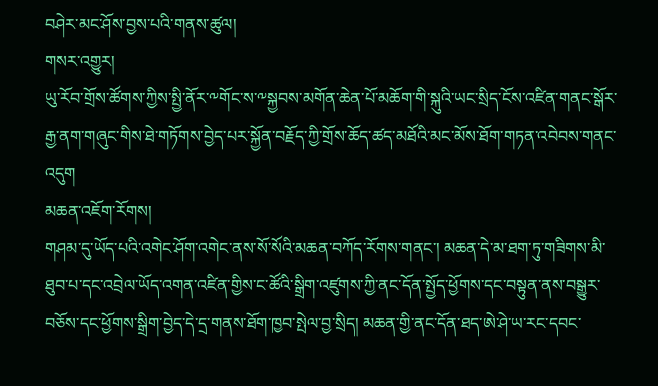བཤེར་མང་ཤོས་བྱས་པའི་གནས་ཚུལ།
གསར་འགྱུར།
ཡུ་རོབ་གྲོས་ཚོགས་ཀྱིས་སྤྱི་ནོར་༸གོང་ས་༸སྐྱབས་མགོན་ཆེན་པོ་མཆོག་གི་སྐུའི་ཡང་སྲིད་ངོས་འཛིན་གནང་སྒོར་རྒྱ་ནག་གཞུང་གིས་ཐེ་གཏོགས་བྱེད་པར་སྐྱོན་བརྗོད་ཀྱི་གྲོས་ཆོད་ཚད་མཐོའི་མང་མོས་ཐོག་གཏན་འབེབས་གནང་འདུག
མཆན་འཇོག་རོགས།
གཤམ་དུ་ཡོད་པའི་འགེང་ཤོག་འགེང་ནས་སོ་སོའི་མཆན་བཀོད་རོགས་གནང་། མཆན་དེ་མ་ཐག་ཏུ་གཟིགས་མི་ཐུབ་པ་དང་འབྲེལ་ཡོད་འགན་འཛིན་གྱིས་ང་ཚོའི་སྒྲིག་འཛུགས་ཀྱི་ནང་དོན་སྤྱོད་ཕྱོགས་དང་བསྟུན་ནས་བསྒྱུར་བཅོས་དང་ཕྱོགས་སྒྲིག་བྱེད་དེ་དྲ་གནས་ཐོག་ཁྱབ་སྤེལ་བྱ་སྲིད། མཆན་གྱི་ནང་དོན་ཐད་ཨེ་ཤེ་ཡ་རང་དབང་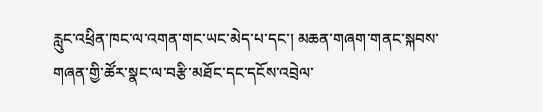རླུང་འཕྲིན་ཁང་ལ་འགན་གང་ཡང་མེད་པ་དང་། མཆན་གཞག་གནང་སྐབས་གཞན་གྱི་ཚོར་སྣང་ལ་བརྩི་མཐོང་དང་དངོས་འབྲེལ་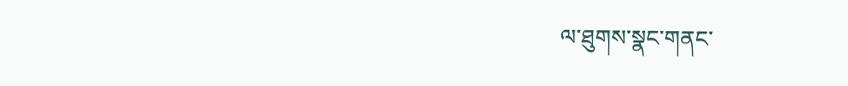ལ་ཐུགས་སྣང་གནང་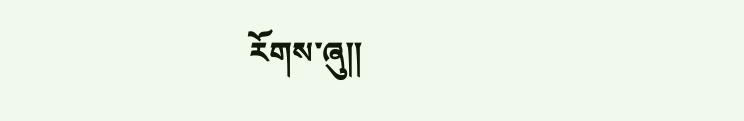རོགས་ཞུ༎